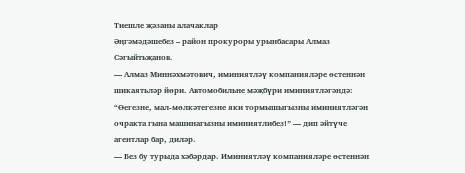Тиешле җәзаны алачаклар
Әңгәмәдәшебез – район прокуроры урынбасары Алмаз Сәгыйтьҗанов.
— Алмаз Миннәхмәтович, иминиятләү компанияләре өстеннән шикаятьләр йөри. Автомобильне мәҗбүри иминиятләгәндә: “Өегезне, мал-мөлкәтегезне яки тормышыгызны иминиятләгән очракта гына машинагызны иминиятлибез!” — дип әйтүче агентлар бар, диләр.
— Без бу турыда хәбәрдар. Иминиятләү компанияләре өстеннән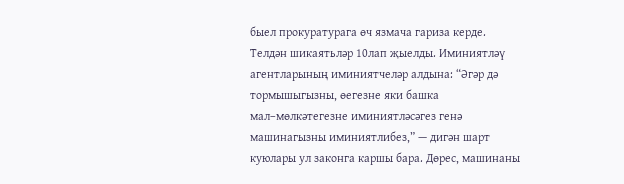быел прокуратурага өч язмача гариза керде. Телдән шикаятьләр 10лап җыелды. Иминиятләү агентларының иминиятчеләр алдына: “Әгәр дә тормышыгызны, өегезне яки башка мал–мөлкәтегезне иминиятләсәгез генә машинагызны иминиятлибез,” — дигән шарт куюлары ул законга каршы бара. Дөрес, машинаны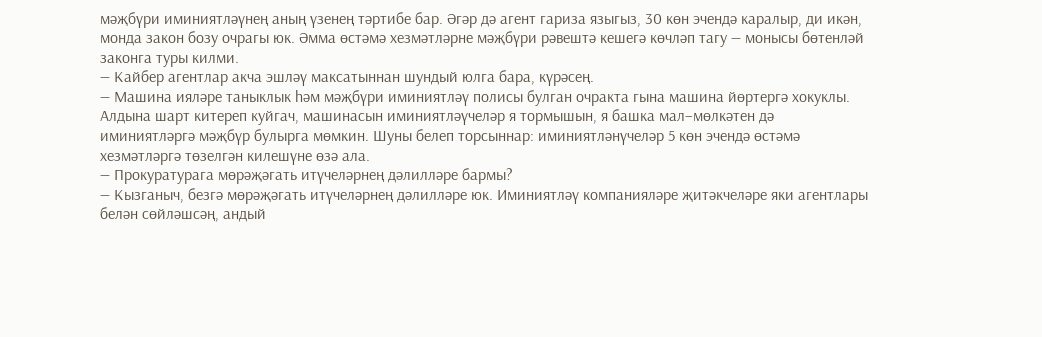мәҗбүри иминиятләүнең аның үзенең тәртибе бар. Әгәр дә агент гариза языгыз, 30 көн эчендә каралыр, ди икән, монда закон бозу очрагы юк. Әмма өстәмә хезмәтләрне мәҗбүри рәвештә кешегә көчләп тагу — монысы бөтенләй законга туры килми.
— Кайбер агентлар акча эшләү максатыннан шундый юлга бара, күрәсең.
— Машина ияләре таныклык һәм мәҗбүри иминиятләү полисы булган очракта гына машина йөртергә хокуклы. Алдына шарт китереп куйгач, машинасын иминиятләүчеләр я тормышын, я башка мал–мөлкәтен дә иминиятләргә мәҗбүр булырга мөмкин. Шуны белеп торсыннар: иминиятләнүчеләр 5 көн эчендә өстәмә хезмәтләргә төзелгән килешүне өзә ала.
— Прокуратурага мөрәҗәгать итүчеләрнең дәлилләре бармы?
— Кызганыч, безгә мөрәҗәгать итүчеләрнең дәлилләре юк. Иминиятләү компанияләре җитәкчеләре яки агентлары белән сөйләшсәң, андый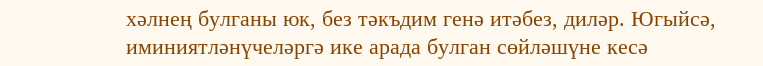хәлнең булганы юк, без тәкъдим генә итәбез, диләр. Югыйсә, иминиятләнүчеләргә ике арада булган сөйләшүне кесә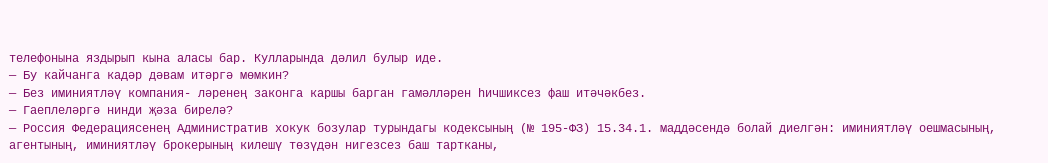телефонына яздырып кына аласы бар. Кулларында дәлил булыр иде.
— Бу кайчанга кадәр дәвам итәргә мөмкин?
— Без иминиятләү компания- ләренең законга каршы барган гамәлләрен һичшиксез фаш итәчәкбез.
— Гаеплеләргә нинди җәза бирелә?
— Россия Федерациясенең Административ хокук бозулар турындагы кодексының (№ 195-ФЗ) 15.34.1. маддәсендә болай диелгән: иминиятләү оешмасының, агентының, иминиятләү брокерының килешү төзүдән нигезсез баш тартканы,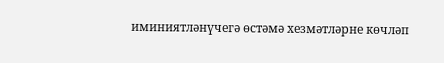иминиятләнүчегә өстәмә хезмәтләрне көчләп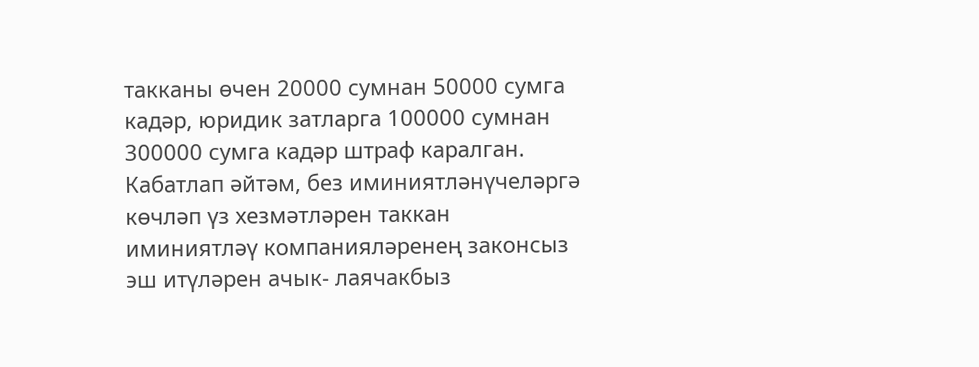такканы өчен 20000 сумнан 50000 сумга кадәр, юридик затларга 100000 сумнан 300000 сумга кадәр штраф каралган. Кабатлап әйтәм, без иминиятләнүчеләргә көчләп үз хезмәтләрен таккан иминиятләү компанияләренең законсыз эш итүләрен ачык- лаячакбыз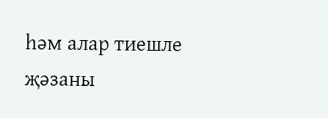һәм алар тиешле җәзаны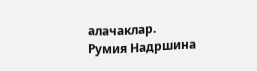алачаклар.
Румия Надршина